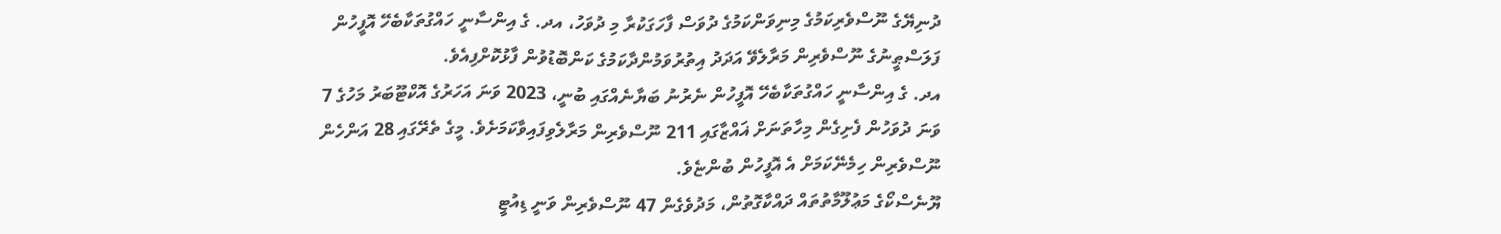ދުނިޔޭގެ ނޫސްވެރިކަމުގެ މިނިވަންކަމުގެ ދުވަސް ފާހަގަކުރާ މި ދުވަހު، އދ. ގެ އިންސާނީ ހައްގުތަކާބެހޭ އޮފީހުން ފަލަސްޠީނުގެ ނޫސްވެރިން މަރާލެވޭ އަދަދު އިތުރުވަމުންދާކަމުގެ ކަންބޮޑުވުން ފާޅުކޮށްފިއެވެ.
އދ. ގެ އިންސާނީ ހައްގުތަކާބެހޭ އޮފީހުން ނެރުނު ބަޔާނެއްގައި ބުނީ، 2023 ވަނަ އަހަރުގެ އޮކްޓޫބަރު މަހުގެ 7 ވަނަ ދުވަހުން ފެށިގެން މިހާތަނަށް ޣައްޒާގައި 211 ނޫސްވެރިން މަރާލެވިފައިވާކަމަށެވެ. މީގެ ތެރޭގައި 28 އަންހެން ނޫސްވެރިން ހިމެނޭކަމަށް އެ އޮފީހުން ބުންޏެވެ.
ޔޫނެސްކޯގެ މަޢުލޫމާތުތައް ދައްކާގޮތުން، މަދުވެގެން 47 ނޫސްވެރިން ވަނީ ޑިއުޓީ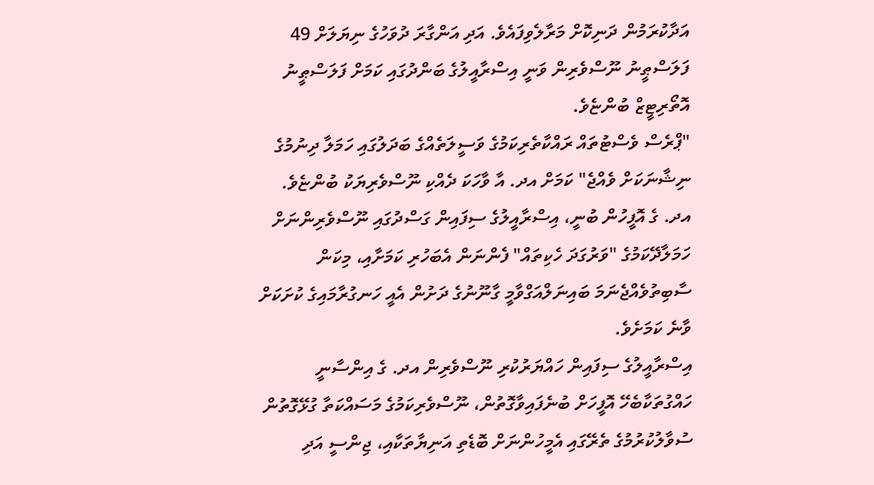އަދާކުރަމުން ދަނިކޮށް މަރާލެވިފައެވެ. އަދި އަންގާރަ ދުވަހުގެ ނިޔަލަށް 49 ފަލަސްޠީނު ނޫސްވެރިން ވަނީ އިސްރާއީލުގެ ބަންދުގައި ކަމަށް ފަލަސްޠީނު އޮތޯރިޓީޒް ބުންޏެވެ.
"ޕްރެސް ވެސްޓުތައް ރައްކާތެރިކަމުގެ ވަސީލަތެއްގެ ބަދަލުގައި ހަމަލާ ދިނުމުގެ ނިޝާނަކަށް ވެއްޖެ" ކަމަށް އދ. އާ ވާހަކަ ދެއްކި ނޫސްވެރިޔަކު ބުންޏެވެ. އދ. ގެ އޮފީހުން ބުނީ، އިސްރާއީލުގެ ސިފައިން ގަސްދުގައި ނޫސްވެރިންނަށް ހަމަލާދޭކަމުގެ "ވަރުގަދަ ހެކިތައް" ފެންނަން އެބަހުރި ކަމަށާއި، މިކަން ސާބިތުވެއްޖެނަމަ ބައިނަލްއަގްވާމީ ގާނޫނުގެ ދަށުން އެއީ ހަނގުރާމައިގެ ކުށަކަށް ވާނެ ކަމަށެވެ.
އިސްރާއީލުގެ ސިފައިން ހައްޔަރުކުރި ނޫސްވެރިން އދ. ގެ އިންސާނީ ހައްގުތަކާބެހޭ އޮފީހަށް ބުނެފައިވާގޮތުން، ނޫސްވެރިކަމުގެ މަސައްކަތާ ގުޅޭގޮތުން ސުވާލުކުރުމުގެ ތެރޭގައި އެމީހުންނަށް ބޮޑެތި އަނިޔާތަކާއި، ޖިންސީ އަދި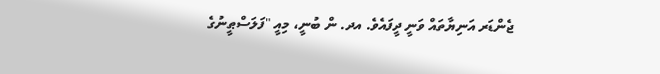ޖެންޑަރ އަނިޔާތައް ވަނީ ދީފައެވެ. އދ. ން ބުނީ، މިއީ "ފަލަސްޠީނުގެ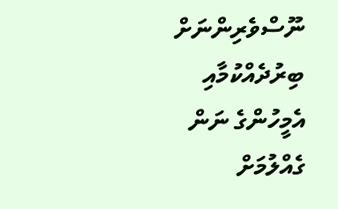ނޫސްވެރިންނަށް ބިރުދެއްކުމާއި އެމީހުންގެ ނަން ގެއްލުމަށް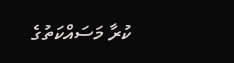ކުރާ މަސައްކަތުގެ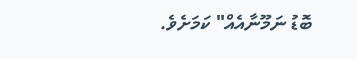ބޮޑު ނަމޫނާއެއް" ކަމަށެވެ.